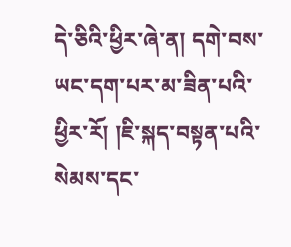དེ་ཅིའི་ཕྱིར་ཞེ་ན། དགེ་བས་ཡང་དག་པར་མ་ཟིན་པའི་ཕྱིར་རོ། །ཇི་སྐད་བསྟན་པའི་སེམས་དང་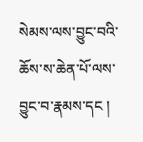སེམས་ལས་བྱུང་བའི་ཆོས་ས་ཆེན་པོ་ལས་བྱུང་བ་རྣམས་དང །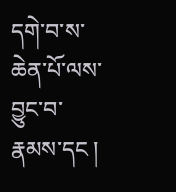དགེ་བ་ས་ཆེན་པོ་ལས་བྱུང་བ་རྣམས་དང །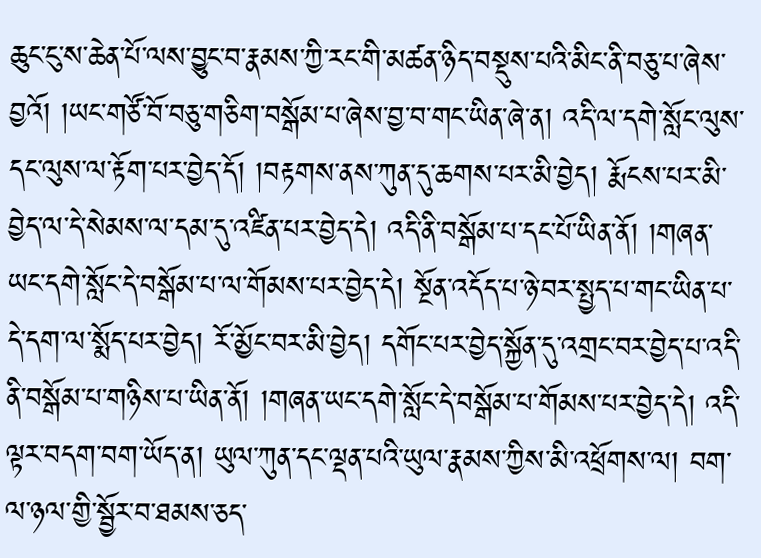ཆུང་ངུ་ས་ཆེན་པོ་ལས་བྱུང་བ་རྣམས་ཀྱི་རང་གི་མཚན་ཉིད་བསྡུས་པའི་མིང་ནི་བཅུ་པ་ཞེས་བྱའོ། །ཡང་གཙོ་བོ་བཅུ་གཅིག་བསྒོམ་པ་ཞེས་བྱ་བ་གང་ཡིན་ཞེ་ན། འདི་ལ་དགེ་སློང་ལུས་དང་ལུས་ལ་རྟོག་པར་བྱེད་དོ། །བརྟགས་ནས་ཀུན་དུ་ཆགས་པར་མི་བྱེད། རྨོངས་པར་མི་བྱེད་ལ་དེ་སེམས་ལ་དམ་དུ་འཛིན་པར་བྱེད་དེ། འདི་ནི་བསྒོམ་པ་དང་པོ་ཡིན་ནོ། །གཞན་ཡང་དགེ་སློང་དེ་བསྒོམ་པ་ལ་གོམས་པར་བྱེད་དེ། སྔོན་འདོད་པ་ཉེ་བར་སྤྱད་པ་གང་ཡིན་པ་དེ་དག་ལ་སྨོད་པར་བྱེད། རོ་མྱོང་བར་མི་བྱེད། དགོང་པར་བྱེད་སྐྱོན་དུ་འགྲང་བར་བྱེད་པ་འདི་ནི་བསྒོམ་པ་གཉིས་པ་ཡིན་ནོ། །གཞན་ཡང་དགེ་སློང་དེ་བསྒོམ་པ་གོམས་པར་བྱེད་དེ། འདི་ལྟར་བདག་བག་ཡོད་ན། ཡུལ་ཀུན་དང་ལྡན་པའི་ཡུལ་རྣམས་ཀྱིས་མི་འཕྲོགས་ལ། བག་ལ་ཉལ་གྱི་སྦྱོར་བ་ཐམས་ཅད་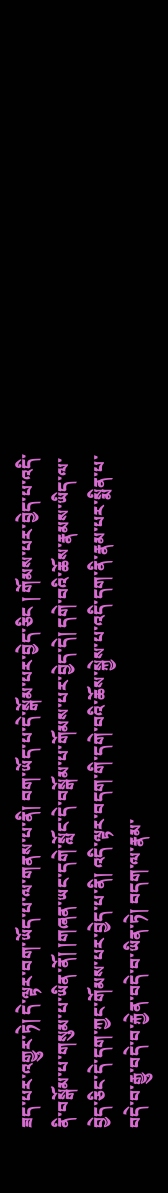ཟད་པར་འགྱུར་ཏེ། དེ་ལྟར་བག་ཡོད་པ་ལ་གནས་པ་ནི། བག་ཡོད་པ་དེ་སྒོམ་པར་བྱེད་ཅིང ། གོམས་པར་བྱེད་པ་འདི་ནི་བསྒོམ་པ་གསུམ་པ་ཡིན་ནོ། །གཞན་ཡང་དགེ་སློང་དེ་བསྒོམ་པ་གོམས་པར་བྱེད་དེ། དགེ་བའི་ཆོས་རྣམས་ཡིད་ལ་བྱེད་ཅིང་དེ་དག་ཀྱང་གོམས་པར་བྱེད་པ་ནི། འདི་ལྟར་བདག་གི་དགེ་བའི་ཆོས་སྐྱེས་པ་འདི་དག་ནི་རྣམ་པར་སྨིན་པ་བདེ་བ་རྒྱུ་བདེ་བ་རྐྱེན་བདེ་བ་ཡིན་ཏེ། བདག་ལ་རྣམ་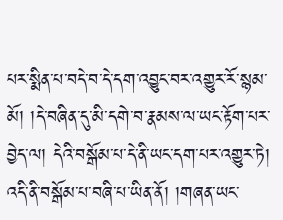པར་སྨིན་པ་བདེ་བ་དེ་དག་འབྱུང་བར་འགྱུར་རོ་སྙམ་མོ། །དེ་བཞིན་དུ་མི་དགེ་བ་རྣམས་ལ་ཡང་རྟོག་པར་བྱེད་ལ། དེའི་བསྒོམ་པ་དེ་ནི་ཡང་དག་པར་འགྱུར་ཏེ། འདི་ནི་བསྒོམ་པ་བཞི་པ་ཡིན་ནོ། །གཞན་ཡང་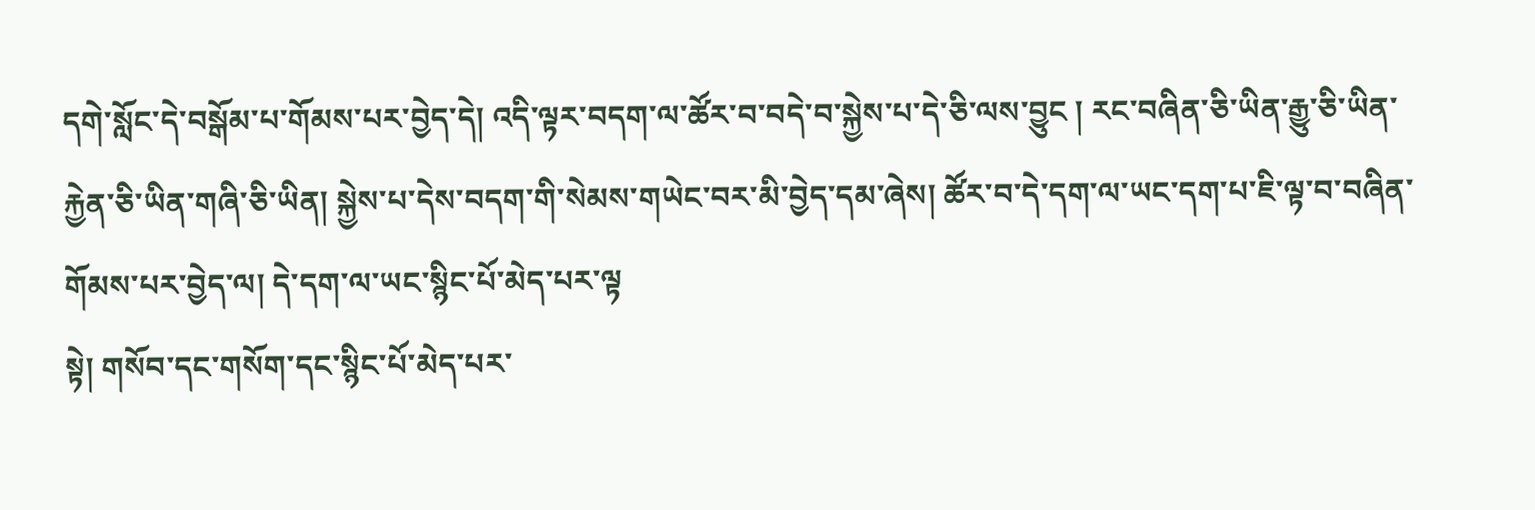དགེ་སློང་དེ་བསྒོམ་པ་གོམས་པར་བྱེད་དེ། འདི་ལྟར་བདག་ལ་ཚོར་བ་བདེ་བ་སྐྱེས་པ་དེ་ཅི་ལས་བྱུང ། རང་བཞིན་ཅི་ཡིན་རྒྱུ་ཅི་ཡིན་རྐྱེན་ཅི་ཡིན་གཞི་ཅི་ཡིན། སྐྱེས་པ་དེས་བདག་གི་སེམས་གཡེང་བར་མི་བྱེད་དམ་ཞེས། ཚོར་བ་དེ་དག་ལ་ཡང་དག་པ་ཇི་ལྟ་བ་བཞིན་གོམས་པར་བྱེད་ལ། དེ་དག་ལ་ཡང་སྙིང་པོ་མེད་པར་ལྟ
སྟེ། གསོབ་དང་གསོག་དང་སྙིང་པོ་མེད་པར་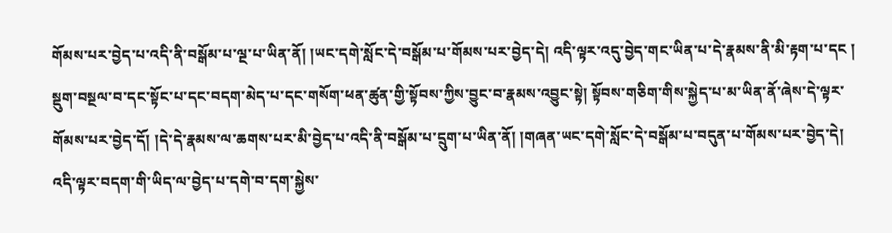གོམས་པར་བྱེད་པ་འདི་ནི་བསྒོམ་པ་ལྔ་པ་ཡིན་ནོ། །ཡང་དགེ་སློང་དེ་བསྒོམ་པ་གོམས་པར་བྱེད་དེ། འདི་ལྟར་འདུ་བྱེད་གང་ཡིན་པ་དེ་རྣམས་ནི་མི་རྟག་པ་དང ། སྡུག་བསྔལ་བ་དང་སྟོང་པ་དང་བདག་མེད་པ་དང་གསོག་ཕན་ཚུན་གྱི་སྟོབས་ཀྱིས་བྱུང་བ་རྣམས་འབྱུང་སྟེ། སྟོབས་གཅིག་གིས་སྐྱེད་པ་མ་ཡིན་ནོ་ཞེས་དེ་ལྟར་གོམས་པར་བྱེད་དོ། །དེ་དེ་རྣམས་ལ་ཆགས་པར་མི་བྱེད་པ་འདི་ནི་བསྒོམ་པ་དྲུག་པ་ཡིན་ནོ། །གཞན་ཡང་དགེ་སློང་དེ་བསྒོམ་པ་བདུན་པ་གོམས་པར་བྱེད་དེ། འདི་ལྟར་བདག་གི་ཡིད་ལ་བྱེད་པ་དགེ་བ་དག་སྐྱེས་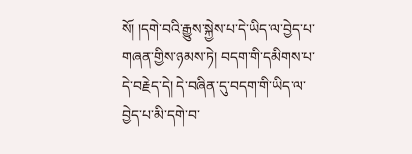སོ། །དགེ་བའི་རྒྱུས་སྐྱེས་པ་དེ་ཡིད་ལ་བྱེད་པ་གཞན་གྱིས་ཉམས་ཏེ། བདག་གི་དམིགས་པ་དེ་བརྗེད་དེ། དེ་བཞིན་དུ་བདག་གི་ཡིད་ལ་བྱེད་པ་མི་དགེ་བ་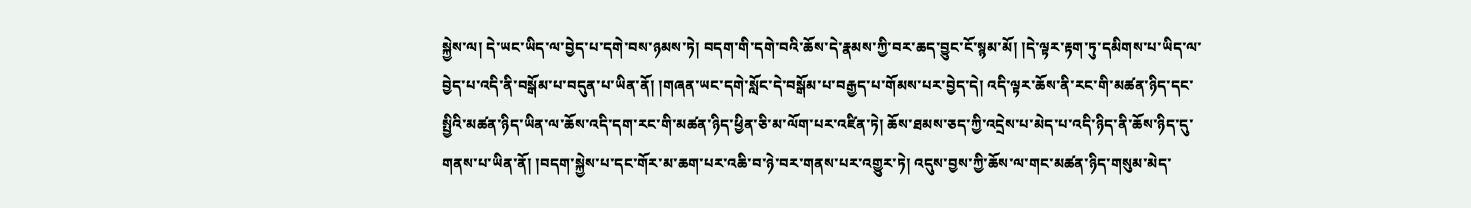སྐྱེས་ལ། དེ་ཡང་ཡིད་ལ་བྱེད་པ་དགེ་བས་ཉམས་ཏེ། བདག་གི་དགེ་བའི་ཆོས་དེ་རྣམས་ཀྱི་བར་ཆད་བྱུང་ངོ་སྙམ་མོ། །དེ་ལྟར་རྟག་ཏུ་དམིགས་པ་ཡིད་ལ་བྱེད་པ་འདི་ནི་བསྒོམ་པ་བདུན་པ་ཡིན་ནོ། །གཞན་ཡང་དགེ་སློང་དེ་བསྒོམ་པ་བརྒྱད་པ་གོམས་པར་བྱེད་དེ། འདི་ལྟར་ཆོས་ནི་རང་གི་མཚན་ཉིད་དང་སྤྱིའི་མཚན་ཉིད་ཡིན་ལ་ཆོས་འདི་དག་རང་གི་མཚན་ཉིད་ཕྱིན་ཅི་མ་ལོག་པར་འཛིན་ཏེ། ཆོས་ཐམས་ཅད་ཀྱི་འདྲེས་པ་མེད་པ་འདི་ཉིད་ནི་ཆོས་ཉིད་དུ་གནས་པ་ཡིན་ནོ། །བདག་སྐྱེས་པ་དང་གོར་མ་ཆག་པར་འཆི་བ་ཉེ་བར་གནས་པར་འགྱུར་ཏེ། འདུས་བྱས་ཀྱི་ཆོས་ལ་གང་མཚན་ཉིད་གསུམ་མེད་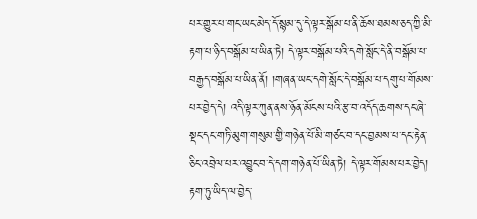པར་གྱུར་པ་གང་ཡང་མེད་དོ་སྙམ་དུ་དེ་ལྟར་སྒོམ་པ་ནི་ཆོས་ཐམས་ཅད་ཀྱི་མི་རྟག་པ་ཉིད་བསྒོམ་པ་ཡིན་ཏེ། དེ་ལྟར་བསྒོམ་པའི་དགེ་སློང་དེ་ནི་བསྒོམ་པ་བརྒྱད་བསྒོམ་པ་ཡིན་ནོ། །གཞན་ཡང་དགེ་སློང་དེ་བསྒོམ་པ་དགུ་པ་གོམས་པར་བྱེད་དེ། འདི་ལྟར་ཀུན་ནས་ཉོན་མོངས་པའི་རྩ་བ་འདོད་ཆགས་དང་ཞེ་སྡང་དང་གཏི་མུག་གསུམ་གྱི་གཉེན་པོ་མི་གཙང་བ་དང་བྱམས་པ་དང་རྟེན་ཅིང་འབྲེལ་པར་འབྱུང་བ་དེ་དག་གཉེན་པོ་ཡིན་ཏེ། དེ་ལྟར་གོམས་པར་བྱེད། རྟག་ཏུ་ཡིད་ལ་བྱེད་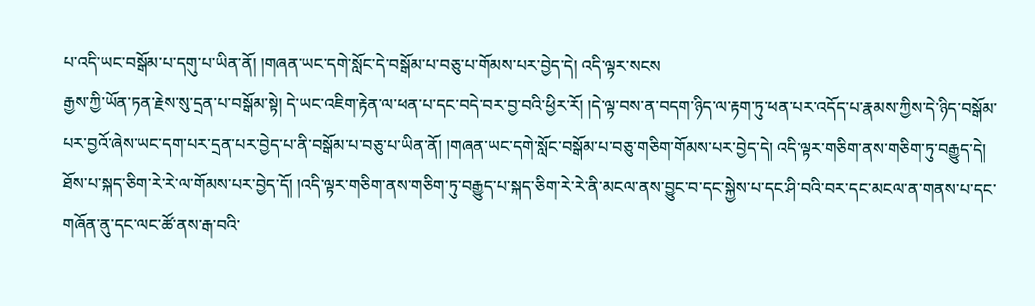པ་འདི་ཡང་བསྒོམ་པ་དགུ་པ་ཡིན་ནོ། །གཞན་ཡང་དགེ་སློང་དེ་བསྒོམ་པ་བཅུ་པ་གོམས་པར་བྱེད་དེ། འདི་ལྟར་སངས
རྒྱས་ཀྱི་ཡོན་ཏན་རྗེས་སུ་དྲན་པ་བསྒོམ་སྟེ། དེ་ཡང་འཇིག་རྟེན་ལ་ཕན་པ་དང་བདེ་བར་བྱ་བའི་ཕྱིར་རོ། །དེ་ལྟ་བས་ན་བདག་ཉིད་ལ་རྟག་ཏུ་ཕན་པར་འདོད་པ་རྣམས་ཀྱིས་དེ་ཉིད་བསྒོམ་པར་བྱའོ་ཞེས་ཡང་དག་པར་དྲན་པར་བྱེད་པ་ནི་བསྒོམ་པ་བཅུ་པ་ཡིན་ནོ། །གཞན་ཡང་དགེ་སློང་བསྒོམ་པ་བཅུ་གཅིག་གོམས་པར་བྱེད་དེ། འདི་ལྟར་གཅིག་ནས་གཅིག་ཏུ་བརྒྱུད་དེ། ཐོས་པ་སྐད་ཅིག་རེ་རེ་ལ་གོམས་པར་བྱེད་དོ། །འདི་ལྟར་གཅིག་ནས་གཅིག་ཏུ་བརྒྱུད་པ་སྐད་ཅིག་རེ་རེ་ནི་མངལ་ནས་བྱུང་བ་དང་སྐྱེས་པ་དང་ཤི་བའི་བར་དང་མངལ་ན་གནས་པ་དང་གཞོན་ནུ་དང་ལང་ཚོ་ནས་རྒ་བའི་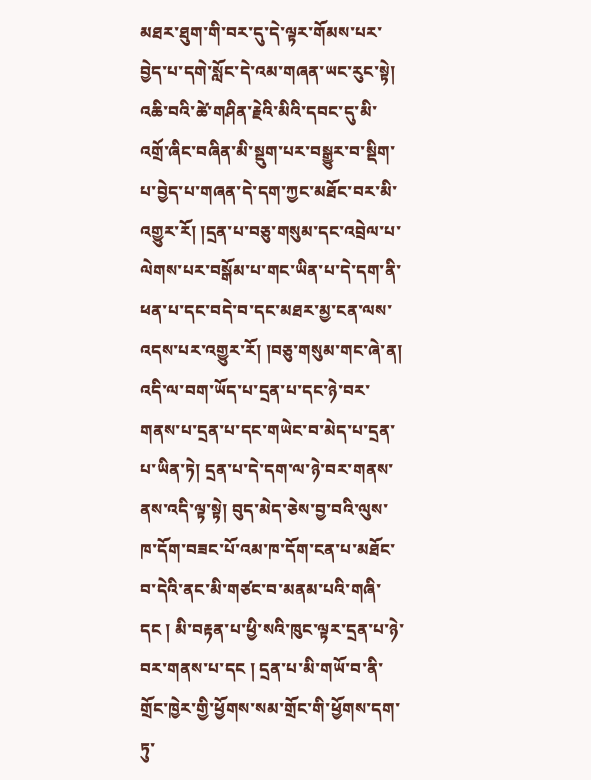མཐར་ཐུག་གི་བར་དུ་དེ་ལྟར་གོམས་པར་བྱེད་པ་དགེ་སློང་དེ་འམ་གཞན་ཡང་རུང་སྟེ། འཆི་བའི་ཚེ་གཤིན་རྗེའི་མིའི་དབང་དུ་མི་འགྲོ་ཞིང་བཞིན་མི་སྡུག་པར་བསྒྱུར་བ་སྡིག་པ་བྱེད་པ་གཞན་དེ་དག་ཀྱང་མཐོང་བར་མི་འགྱུར་རོ། །དྲན་པ་བཅུ་གསུམ་དང་འབྲེལ་པ་ལེགས་པར་བསྒོམ་པ་གང་ཡིན་པ་དེ་དག་ནི་ཕན་པ་དང་བདེ་བ་དང་མཐར་མྱ་ངན་ལས་འདས་པར་འགྱུར་རོ། །བཅུ་གསུམ་གང་ཞེ་ན། འདི་ལ་བག་ཡོད་པ་དྲན་པ་དང་ཉེ་བར་གནས་པ་དྲན་པ་དང་གཡེང་བ་མེད་པ་དྲན་པ་ཡིན་ཏེ། དྲན་པ་དེ་དག་ལ་ཉེ་བར་གནས་ནས་འདི་ལྟ་སྟེ། བུད་མེད་ཅེས་བྱ་བའི་ལུས་ཁ་དོག་བཟང་པོ་འམ་ཁ་དོག་ངན་པ་མཐོང་བ་དེའི་ནང་མི་གཙང་བ་མནམ་པའི་གཞི་དང ། མི་བརྟན་པ་ཕྱི་སའི་ཁུང་ལྟར་དྲན་པ་ཉེ་བར་གནས་པ་དང ། དྲན་པ་མི་གཡོ་བ་ནི་གྲོང་ཁྱེར་གྱི་ཕྱོགས་སམ་གྲོང་གི་ཕྱོགས་དག་ཏུ་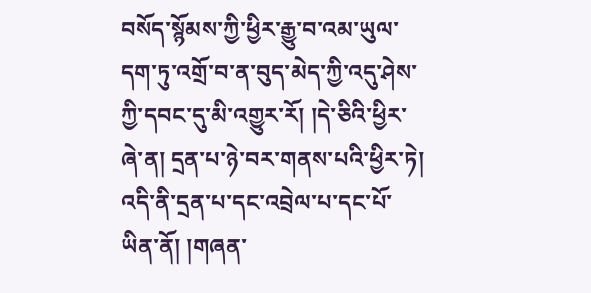བསོད་སྙོམས་ཀྱི་ཕྱིར་རྒྱུ་བ་འམ་ཡུལ་དག་ཏུ་འགྲོ་བ་ན་བུད་མེད་ཀྱི་འདུ་ཤེས་ཀྱི་དབང་དུ་མི་འགྱུར་རོ། །དེ་ཅིའི་ཕྱིར་ཞེ་ན། དྲན་པ་ཉེ་བར་གནས་པའི་ཕྱིར་ཏེ། འདི་ནི་དྲན་པ་དང་འབྲེལ་པ་དང་པོ་ཡིན་ནོ། །གཞན་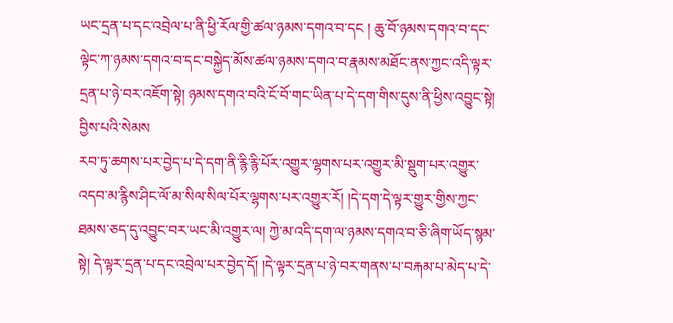ཡང་དྲན་པ་དང་འབྲེལ་པ་ནི་ཕྱི་རོལ་གྱི་ཚལ་ཉམས་དགའ་བ་དང ། ཆུ་བོ་ཉམས་དགའ་བ་དང་ལྟེང་ཀ་ཉམས་དགའ་བ་དང་བསྐྱེད་མོས་ཚལ་ཉམས་དགའ་བ་རྣམས་མཐོང་ནས་ཀྱང་འདི་ལྟར་དྲན་པ་ཉེ་བར་འཇོག་སྟེ། ཉམས་དགའ་བའི་ངོ་བོ་གང་ཡིན་པ་དེ་དག་གིས་དུས་ནི་ཕྱིས་འབྱུང་སྟེ། བྱིས་པའི་སེམས
རབ་ཏུ་ཆགས་པར་བྱེད་པ་དེ་དག་ནི་རྙི་རྙི་པོར་འགྱུར་ལྷགས་པར་འགྱུར་མི་སྡུག་པར་འགྱུར་འདབ་མ་རྙིས་ཤིང་ལོ་མ་སིལ་སིལ་པོར་ལྷགས་པར་འགྱུར་རོ། །དེ་དག་དེ་ལྟར་གྱུར་གྱིས་ཀྱང་ཐམས་ཅད་དུ་འབྱུང་བར་ཡང་མི་འགྱུར་ལ། ཀྱེ་མ་འདི་དག་ལ་ཉམས་དགའ་བ་ཅི་ཞིག་ཡོད་སྙམ་སྟེ། དེ་ལྟར་དྲན་པ་དང་འབྲེལ་པར་བྱེད་དོ། །དེ་ལྟར་དྲན་པ་ཉེ་བར་གནས་པ་བརྐམ་པ་མེད་པ་དེ་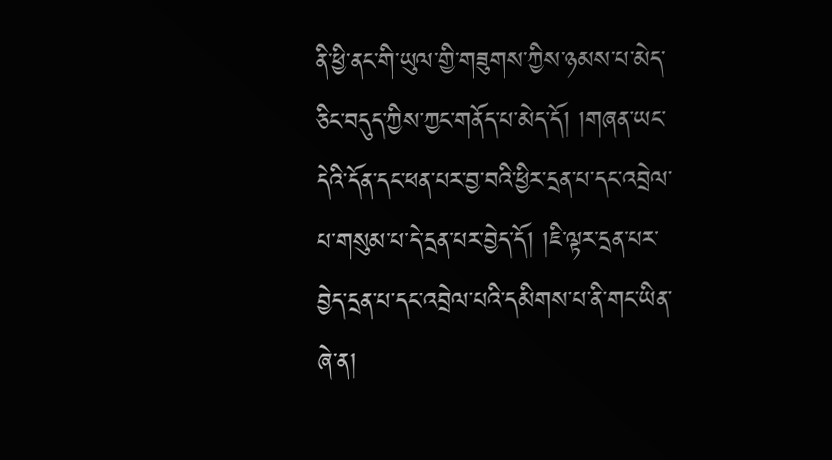ནི་ཕྱི་ནང་གི་ཡུལ་གྱི་གཟུགས་ཀྱིས་ཉམས་པ་མེད་ཅིང་བདུད་ཀྱིས་ཀྱང་གནོད་པ་མེད་དོ། །གཞན་ཡང་དེའི་དོན་དང་ཕན་པར་བྱ་བའི་ཕྱིར་དྲན་པ་དང་འབྲེལ་པ་གསུམ་པ་དེ་དྲན་པར་བྱེད་དོ། །ཇི་ལྟར་དྲན་པར་བྱེད་དྲན་པ་དང་འབྲེལ་པའི་དམིགས་པ་ནི་གང་ཡིན་ཞེ་ན།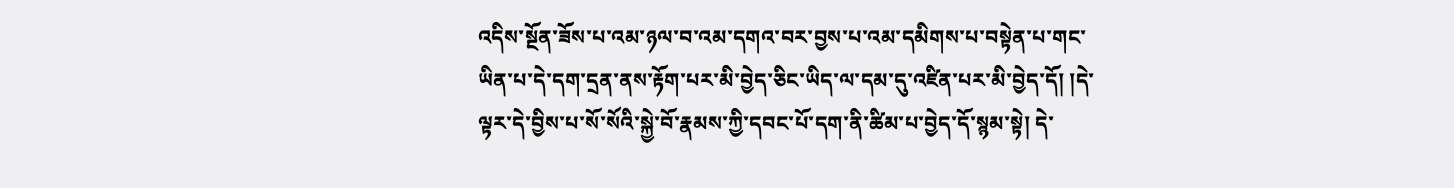འདིས་སྔོན་ཟོས་པ་འམ་ཉལ་བ་འམ་དགའ་བར་བྱས་པ་འམ་དམིགས་པ་བསྟེན་པ་གང་ཡིན་པ་དེ་དག་དྲན་ནས་རྟོག་པར་མི་བྱེད་ཅིང་ཡིད་ལ་དམ་དུ་འཛིན་པར་མི་བྱེད་དོ། །དེ་ལྟར་དེ་བྱིས་པ་སོ་སོའི་སྐྱེ་བོ་རྣམས་ཀྱི་དབང་པོ་དག་ནི་ཚིམ་པ་བྱེད་དོ་སྙམ་སྟེ། དེ་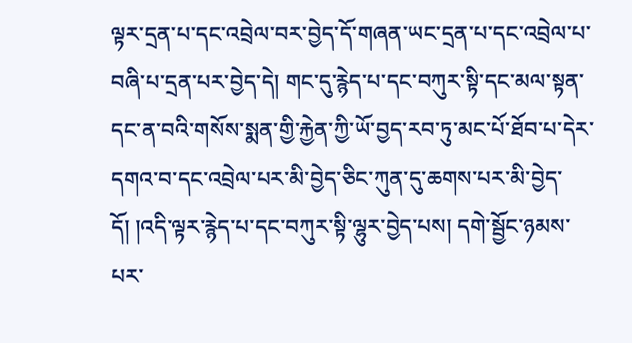ལྟར་དྲན་པ་དང་འབྲེལ་བར་བྱེད་དོ་གཞན་ཡང་དྲན་པ་དང་འབྲེལ་པ་བཞི་པ་དྲན་པར་བྱེད་དེ། གང་དུ་རྙེད་པ་དང་བཀུར་སྟི་དང་མལ་སྟན་དང་ན་བའི་གསོས་སྨན་གྱི་རྐྱེན་ཀྱི་ཡོ་བྱད་རབ་ཏུ་མང་པོ་ཐོབ་པ་དེར་དགའ་བ་དང་འབྲེལ་པར་མི་བྱེད་ཅིང་ཀུན་དུ་ཆགས་པར་མི་བྱེད་དོ། །འདི་ལྟར་རྙེད་པ་དང་བཀུར་སྟི་ལྷུར་བྱེད་པས། དགེ་སྦྱོང་ཉམས་པར་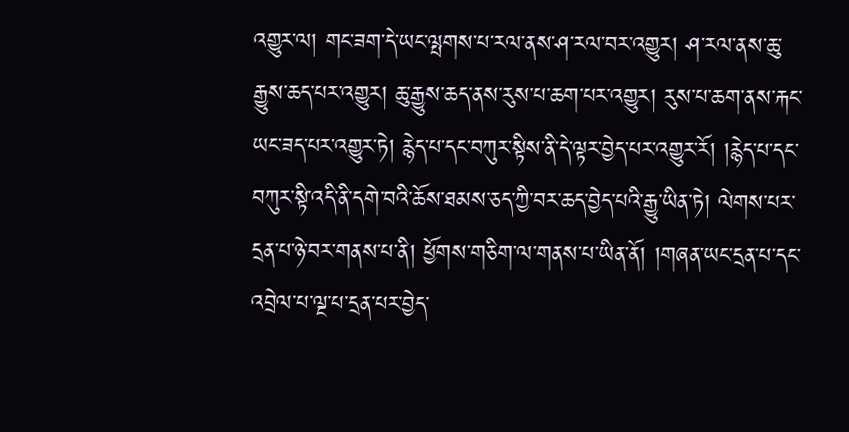འགྱུར་ལ། གང་ཟག་དེ་ཡང་ལྤགས་པ་རལ་ནས་ཤ་རལ་བར་འགྱུར། ཤ་རལ་ནས་ཆུ་རྒྱུས་ཆད་པར་འགྱུར། ཆུ་རྒྱུས་ཆད་ནས་རུས་པ་ཆག་པར་འགྱུར། རུས་པ་ཆག་ནས་རྐང་ཡང་ཟད་པར་འགྱུར་ཏེ། རྙེད་པ་དང་བཀུར་སྟིས་ནི་དེ་ལྟར་བྱེད་པར་འགྱུར་རོ། །རྙེད་པ་དང་བཀུར་སྟི་འདི་ནི་དགེ་བའི་ཆོས་ཐམས་ཅད་ཀྱི་བར་ཆད་བྱེད་པའི་རྒྱུ་ཡིན་ཏེ། ལེགས་པར་དྲན་པ་ཉེ་བར་གནས་པ་ནི། ཕྱོགས་གཅིག་ལ་གནས་པ་ཡིན་ནོ། །གཞན་ཡང་དྲན་པ་དང་འབྲེལ་པ་ལྔ་པ་དྲན་པར་བྱེད་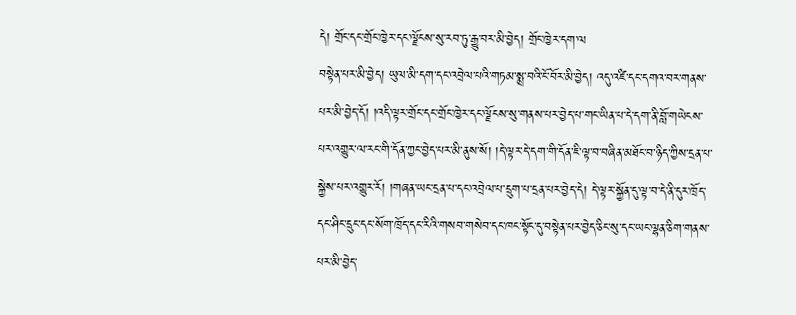དེ། གྲོང་དང་གྲོང་ཁྱེར་དང་ལྗོངས་སུ་རབ་ཏུ་རྒྱུ་བར་མི་བྱེད། གྲོང་ཁྱེར་དག་ལ
བསྟེན་པར་མི་བྱེད། ཡུལ་མི་དག་དང་འབྲེལ་པའི་གཏམ་སྨྲ་བའི་ངོ་བོར་མི་བྱེད། འདུ་འཛི་དང་དགའ་བར་གནས་པར་མི་བྱེད་དོ། །འདི་ལྟར་གྲོང་དང་གྲོང་ཁྱེར་དང་ལྗོངས་སུ་གནས་པར་བྱེད་པ་གང་ཡིན་པ་དེ་དག་ནི་བློ་གཡེངས་པར་འགྱུར་ལ་རང་གི་དོན་ཀྱང་བྱེད་པར་མི་ནུས་སོ། །དེ་ལྟར་དེ་དག་གི་དོན་ཇི་ལྟ་བ་བཞིན་མཐོང་བ་ཉིད་ཀྱིས་དྲན་པ་སྐྱེས་པར་འགྱུར་རོ། །གཞན་ཡང་དྲན་པ་དང་འབྲེལ་པ་དྲུག་པ་དྲན་པར་བྱེད་དེ། དེ་ལྟར་སྐྱོན་དུ་ལྟ་བ་དེ་ནི་དུར་ཁྲོད་དང་ཤིང་དྲུང་དང་སོག་ཁྲོད་དང་རིའི་གསབ་གསེབ་དང་ཁང་སྟོང་དུ་བསྟེན་པར་བྱེད་ཅིང་སུ་དང་ཡང་ལྷན་ཅིག་གནས་པར་མི་བྱེད་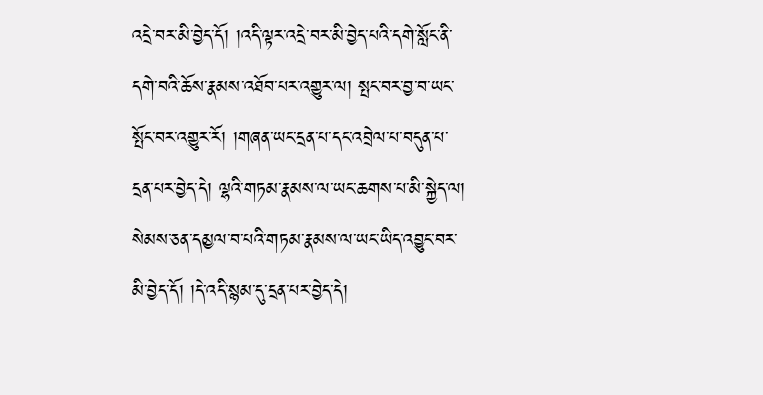འདྲེ་བར་མི་བྱེད་དོ། །འདི་ལྟར་འདྲེ་བར་མི་བྱེད་པའི་དགེ་སློང་ནི་དགེ་བའི་ཆོས་རྣམས་འཐོབ་པར་འགྱུར་ལ། སྤང་བར་བྱ་བ་ཡང་སྤོང་བར་འགྱུར་རོ། །གཞན་ཡང་དྲན་པ་དང་འབྲེལ་པ་བདུན་པ་དྲན་པར་བྱེད་དེ། ལྷའི་གཏམ་རྣམས་ལ་ཡང་ཆགས་པ་མི་སྐྱེད་ལ། སེམས་ཅན་དམྱལ་བ་པའི་གཏམ་རྣམས་ལ་ཡང་ཡིད་འབྱུང་བར་མི་བྱེད་དོ། །དེ་འདི་སྙམ་དུ་དྲན་པར་བྱེད་དེ།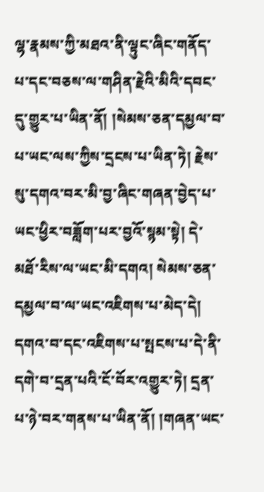ལྷ་རྣམས་ཀྱི་མཐའ་ནི་ལྟུང་ཞིང་གནོད་པ་དང་བཅས་ལ་གཤིན་རྗེའི་མིའི་དབང་དུ་གྱུར་པ་ཡིན་ནོ། །སེམས་ཅན་དམྱལ་བ་པ་ཡང་ལས་ཀྱིས་དྲངས་པ་ཡིན་ཏེ། རྗེས་སུ་དགའ་བར་མི་བྱ་ཞིང་གཞན་བྱེད་པ་ཡང་ཕྱིར་བཟློག་པར་བྱའོ་སྙམ་སྟེ། དེ་མཐོ་རིས་ལ་ཡང་མི་དགའ། སེམས་ཅན་དམྱལ་བ་ལ་ཡང་འཇིགས་པ་མེད་དེ། དགའ་བ་དང་འཇིགས་པ་སྤངས་པ་དེ་ནི་དགེ་བ་དྲན་པའི་ངོ་བོར་འགྱུར་ཏེ། དྲན་པ་ཉེ་བར་གནས་པ་ཡིན་ནོ། །གཞན་ཡང་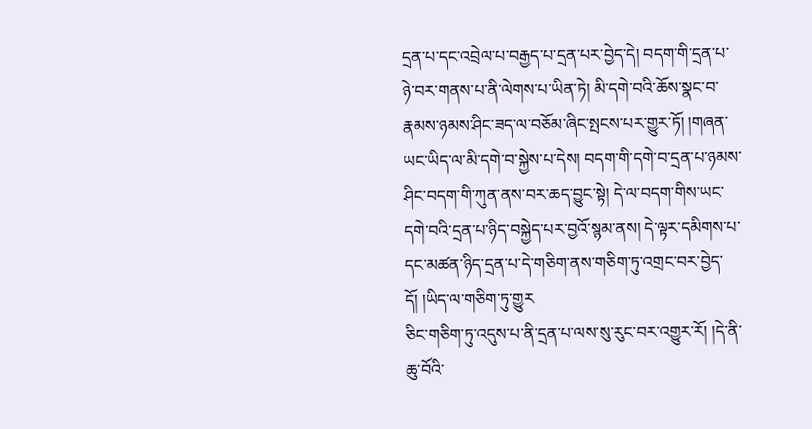དྲན་པ་དང་འབྲེལ་པ་བརྒྱད་པ་དྲན་པར་བྱེད་དེ། བདག་གི་དྲན་པ་ཉེ་བར་གནས་པ་ནི་ལེགས་པ་ཡིན་ཏེ། མི་དགེ་བའི་ཆོས་སྣང་བ་རྣམས་ཉམས་ཤིང་ཟད་ལ་བཅོམ་ཞིང་སྤངས་པར་གྱུར་ཏོ། །གཞན་ཡང་ཡིད་ལ་མི་དགེ་བ་སྐྱེས་པ་དེས། བདག་གི་དགེ་བ་དྲན་པ་ཉམས་ཤིང་བདག་གི་ཀུན་ནས་བར་ཆད་བྱུང་སྟེ། དེ་ལ་བདག་གིས་ཡང་དགེ་བའི་དྲན་པ་ཉིད་བསྐྱེད་པར་བྱའོ་སྙམ་ནས། དེ་ལྟར་དམིགས་པ་དང་མཚན་ཉིད་དྲན་པ་དེ་གཅིག་ནས་གཅིག་ཏུ་འགྲང་བར་བྱེད་དོ། །ཡིད་ལ་གཅིག་ཏུ་གྱུར
ཅིང་གཅིག་ཏུ་འདུས་པ་ནི་དྲན་པ་ལས་སུ་རུང་བར་འགྱུར་རོ། །དེ་ནི་ཆུ་བོའི་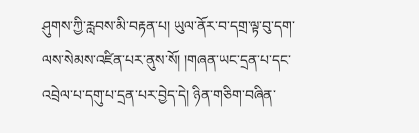ཤུགས་ཀྱི་རླབས་མི་བརྟན་པ། ཡུལ་ནོར་བ་དགྲ་ལྟ་བུ་དག་ལས་སེམས་འཛིན་པར་ནུས་སོ། །གཞན་ཡང་དྲན་པ་དང་འབྲེལ་པ་དགུ་པ་དྲན་པར་བྱེད་དེ། ཉིན་གཅིག་བཞིན་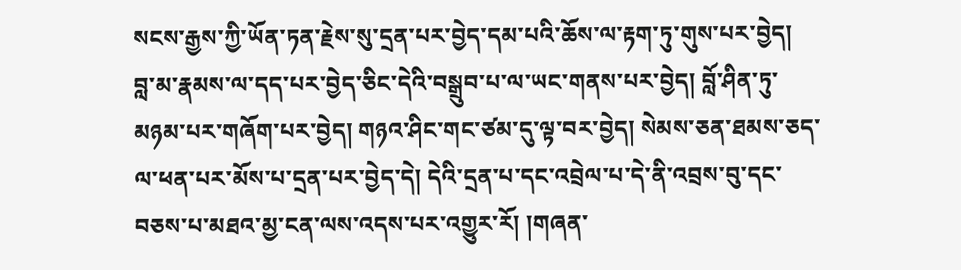སངས་རྒྱས་ཀྱི་ཡོན་ཏན་རྗེས་སུ་དྲན་པར་བྱེད་དམ་པའི་ཆོས་ལ་རྟག་ཏུ་གུས་པར་བྱེད། བླ་མ་རྣམས་ལ་དད་པར་བྱེད་ཅིང་དེའི་བསྒྲུབ་པ་ལ་ཡང་གནས་པར་བྱེད། བློ་ཤིན་ཏུ་མཉམ་པར་གཞོག་པར་བྱེད། གཉའ་ཤིང་གང་ཙམ་དུ་ལྟ་བར་བྱེད། སེམས་ཅན་ཐམས་ཅད་ལ་ཕན་པར་མོས་པ་དྲན་པར་བྱེད་དེ། དེའི་དྲན་པ་དང་འབྲེལ་པ་དེ་ནི་འབྲས་བུ་དང་བཅས་པ་མཐའ་མྱ་ངན་ལས་འདས་པར་འགྱུར་རོ། །གཞན་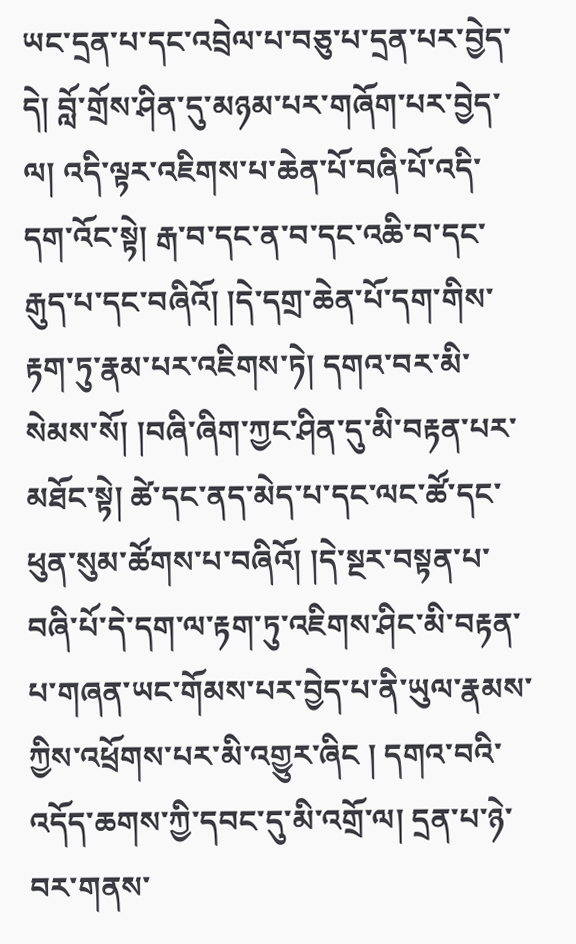ཡང་དྲན་པ་དང་འབྲེལ་པ་བཅུ་པ་དྲན་པར་བྱེད་དེ། བློ་གྲོས་ཤིན་དུ་མཉམ་པར་གཞོག་པར་བྱེད་ལ། འདི་ལྟར་འཇིགས་པ་ཆེན་པོ་བཞི་པོ་འདི་དག་འོང་སྟེ། རྒ་བ་དང་ན་བ་དང་འཆི་བ་དང་རྒུད་པ་དང་བཞིའོ། །དེ་དགྲ་ཆེན་པོ་དག་གིས་རྟག་ཏུ་རྣམ་པར་འཇིགས་ཏེ། དགའ་བར་མི་སེམས་སོ། །བཞི་ཞིག་ཀྱང་ཤིན་དུ་མི་བརྟན་པར་མཐོང་སྟེ། ཚེ་དང་ནད་མེད་པ་དང་ལང་ཚོ་དང་ཕུན་སུམ་ཚོགས་པ་བཞིའོ། །དེ་སྔར་བསྟན་པ་བཞི་པོ་དེ་དག་ལ་རྟག་ཏུ་འཇིགས་ཤིང་མི་བརྟན་པ་གཞན་ཡང་གོམས་པར་བྱེད་པ་ནི་ཡུལ་རྣམས་ཀྱིས་འཕྲོགས་པར་མི་འགྱུར་ཞིང ། དགའ་བའི་འདོད་ཆགས་ཀྱི་དབང་དུ་མི་འགྲོ་ལ། དྲན་པ་ཉེ་བར་གནས་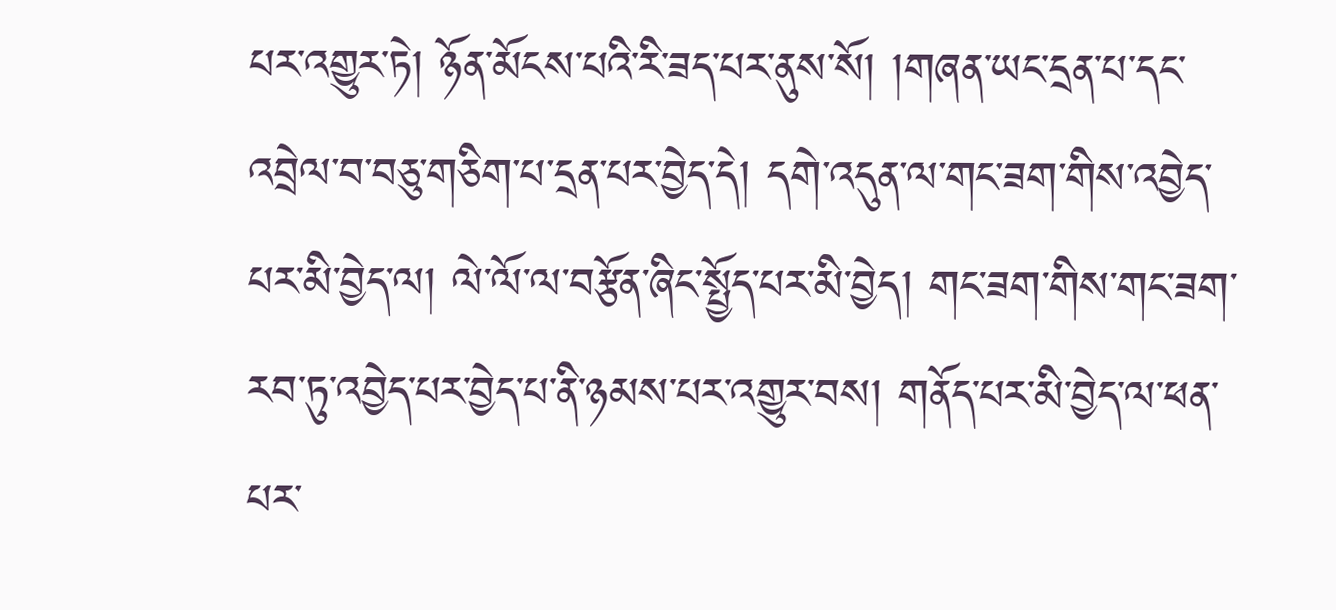པར་འགྱུར་ཏེ། ཉོན་མོངས་པའི་རི་ཟད་པར་ནུས་སོ། །གཞན་ཡང་དྲན་པ་དང་འབྲེལ་བ་བཅུ་གཅིག་པ་དྲན་པར་བྱེད་དེ། དགེ་འདུན་ལ་གང་ཟག་གིས་འབྱེད་པར་མི་བྱེད་ལ། ལེ་ལོ་ལ་བརྩོན་ཞིང་སྤྱོད་པར་མི་བྱེད། གང་ཟག་གིས་གང་ཟག་རབ་ཏུ་འབྱེད་པར་བྱེད་པ་ནི་ཉམས་པར་འགྱུར་བས། གནོད་པར་མི་བྱེད་ལ་ཕན་པར་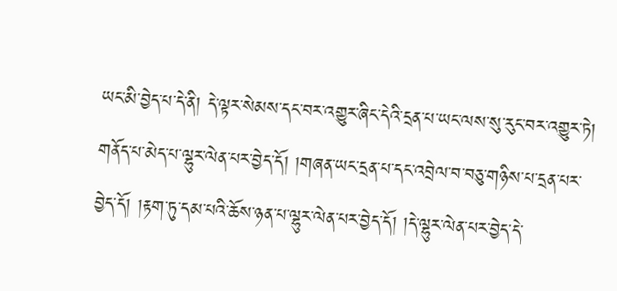ཡང་མི་བྱེད་པ་དེ་ནི། དེ་ལྟར་སེམས་དང་བར་འགྱུར་ཞིང་དེའི་དྲན་པ་ཡང་ལས་སུ་རུང་བར་འགྱུར་ཏེ། གནོད་པ་མེད་པ་ལྷུར་ལེན་པར་བྱེད་དོ། །གཞན་ཡང་དྲན་པ་དང་འབྲེལ་བ་བཅུ་གཉིས་པ་དྲན་པར་བྱེད་དོ། །རྟག་ཏུ་དམ་པའི་ཆོས་ཉན་པ་ལྷུར་ལེན་པར་བྱེད་དོ། །དེ་ལྷུར་ལེན་པར་བྱེད་དེ་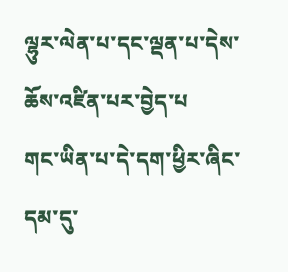ལྷུར་ལེན་པ་དང་ལྡན་པ་དེས་ཆོས་འཛིན་པར་བྱེད་པ
གང་ཡིན་པ་དེ་དག་ཕྱིར་ཞིང་དམ་དུ་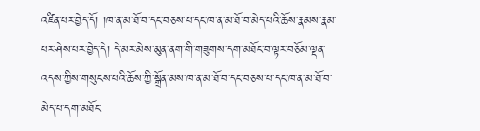འཛིན་པར་བྱེད་དོ། །ཁ་ན་མ་ཐོ་བ་དང་བཅས་པ་དང་ཁ་ན་མ་ཐོ་བ་མེད་པའི་ཆོས་རྣམས་རྣམ་པར་ཤེས་པར་བྱེད་དེ། དེ་མར་མེས་མུན་ནག་གི་གཟུགས་དག་མཐོང་བ་ལྟར་བཅོམ་ལྡན་འདས་ཀྱིས་གསུངས་པའི་ཆོས་ཀྱི་སྒྲོན་མས་ཁ་ན་མ་ཐོ་བ་དང་བཅས་པ་དང་ཁ་ན་མ་ཐོ་བ་མེད་པ་དག་མཐོང་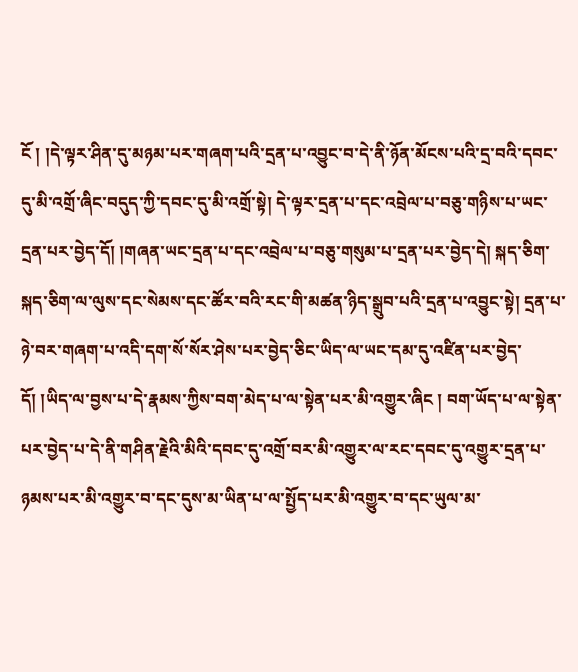ངོ ། །དེ་ལྟར་ཤིན་དུ་མཉམ་པར་གཞག་པའི་དྲན་པ་འབྱུང་བ་དེ་ནི་ཉོན་མོངས་པའི་དྲ་བའི་དབང་དུ་མི་འགྲོ་ཞིང་བདུད་ཀྱི་དབང་དུ་མི་འགྲོ་སྟེ། དེ་ལྟར་དྲན་པ་དང་འབྲེལ་པ་བཅུ་གཉིས་པ་ཡང་དྲན་པར་བྱེད་དོ། །གཞན་ཡང་དྲན་པ་དང་འབྲེལ་པ་བཅུ་གསུམ་པ་དྲན་པར་བྱེད་དེ། སྐད་ཅིག་སྐད་ཅིག་ལ་ལུས་དང་སེམས་དང་ཚོར་བའི་རང་གི་མཚན་ཉིད་སྒྲུབ་པའི་དྲན་པ་འབྱུང་སྟེ། དྲན་པ་ཉེ་བར་གཞག་པ་འདི་དག་སོ་སོར་ཤེས་པར་བྱེད་ཅིང་ཡིད་ལ་ཡང་དམ་དུ་འཛིན་པར་བྱེད་དོ། །ཡིད་ལ་བྱས་པ་དེ་རྣམས་ཀྱིས་བག་མེད་པ་ལ་སྟེན་པར་མི་འགྱུར་ཞིང ། བག་ཡོད་པ་ལ་སྟེན་པར་བྱེད་པ་དེ་ནི་གཤིན་རྗེའི་མིའི་དབང་དུ་འགྲོ་བར་མི་འགྱུར་ལ་རང་དབང་དུ་འགྱུར་དྲན་པ་ཉམས་པར་མི་འགྱུར་བ་དང་དུས་མ་ཡིན་པ་ལ་སྤྱོད་པར་མི་འགྱུར་བ་དང་ཡུལ་མ་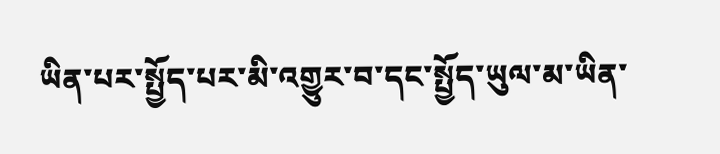ཡིན་པར་སྤྱོད་པར་མི་འགྱུར་བ་དང་སྤྱོད་ཡུལ་མ་ཡིན་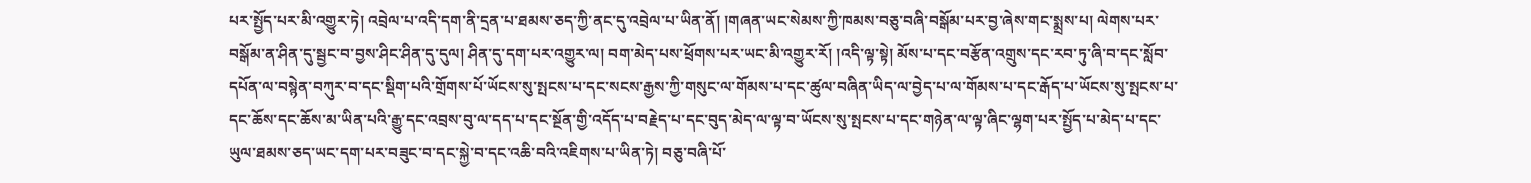པར་སྤྱོད་པར་མི་འགྱུར་ཏེ། འབྲེལ་པ་འདི་དག་ནི་དྲན་པ་ཐམས་ཅད་ཀྱི་ནང་དུ་འབྲེལ་པ་ཡིན་ནོ། །གཞན་ཡང་སེམས་ཀྱི་ཁམས་བཅུ་བཞི་བསྒོམ་པར་བྱ་ཞེས་གང་སྨྲས་པ། ལེགས་པར་བསྒོམ་ན་ཤིན་དུ་སྦྱང་བ་བྱས་ཤིང་ཤིན་དུ་དུལ། ཤིན་དུ་དག་པར་འགྱུར་ལ། བག་མེད་པས་ཕྲོགས་པར་ཡང་མི་འགྱུར་རོ། །འདི་ལྟ་སྟེ། མོས་པ་དང་བརྩོན་འགྲུས་དང་རབ་ཏུ་ཞི་བ་དང་སློབ་དཔོན་ལ་བསྙེན་བཀུར་བ་དང་སྡིག་པའི་གྲོགས་པོ་ཡོངས་སུ་སྤངས་པ་དང་སངས་རྒྱས་ཀྱི་གསུང་ལ་གོམས་པ་དང་ཚུལ་བཞིན་ཡིད་ལ་བྱེད་པ་ལ་གོམས་པ་དང་རྒོད་པ་ཡོངས་སུ་སྤངས་པ་དང་ཆོས་དང་ཆོས་མ་ཡིན་པའི་རྒྱུ་དང་འབྲས་བུ་ལ་དད་པ་དང་སྔོན་གྱི་འདོད་པ་བརྗེད་པ་དང་བུད་མེད་ལ་ལྟ་བ་ཡོངས་སུ་སྤངས་པ་དང་གཉེན་ལ་ལྟ་ཞིང་ལྷག་པར་སྤྱོད་པ་མེད་པ་དང་ཡུལ་ཐམས་ཅད་ཡང་དག་པར་བཟུང་བ་དང་སྐྱེ་བ་དང་འཆི་བའི་འཇིགས་པ་ཡིན་ཏེ། བཅུ་བཞི་པོ་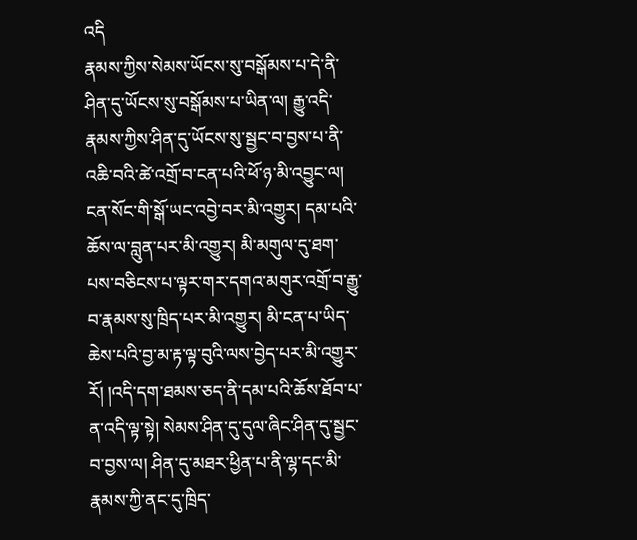འདི
རྣམས་ཀྱིས་སེམས་ཡོངས་སུ་བསྒོམས་པ་དེ་ནི་ཤིན་དུ་ཡོངས་སུ་བསྒོམས་པ་ཡིན་ལ། རྒྱུ་འདི་རྣམས་ཀྱིས་ཤིན་དུ་ཡོངས་སུ་སྦྱང་བ་བྱས་པ་ནི་འཆི་བའི་ཚེ་འགྲོ་བ་ངན་པའི་ཕོ་ཉ་མི་འབྱུང་ལ། ངན་སོང་གི་སྒོ་ཡང་འབྱེ་བར་མི་འགྱུར། དམ་པའི་ཆོས་ལ་བླུན་པར་མི་འགྱུར། མི་མགུལ་དུ་ཐག་པས་བཅིངས་པ་ལྟར་གར་དགའ་མགུར་འགྲོ་བ་རྒྱུ་བ་རྣམས་སུ་ཁྲིད་པར་མི་འགྱུར། མི་ངན་པ་ཡིད་ཆེས་པའི་བྱ་མ་རྟ་ལྟ་བུའི་ལས་བྱེད་པར་མི་འགྱུར་རོ། །འདི་དག་ཐམས་ཅད་ནི་དམ་པའི་ཆོས་ཐོབ་པ་ན་འདི་ལྟ་སྟེ། སེམས་ཤིན་དུ་དུལ་ཞིང་ཤིན་དུ་སྦྱང་བ་བྱས་ལ། ཤིན་དུ་མཐར་ཕྱིན་པ་ནི་ལྷ་དང་མི་རྣམས་ཀྱི་ནང་དུ་ཁྲིད་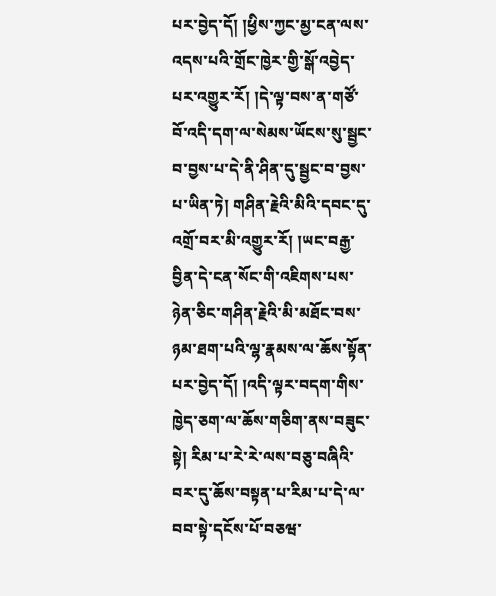པར་བྱེད་དོ། །ཕྱིས་ཀྱང་མྱ་ངན་ལས་འདས་པའི་གྲོང་ཁྱེར་གྱི་སྒོ་འབྱེད་པར་འགྱུར་རོ། །དེ་ལྟ་བས་ན་གཙོ་བོ་འདི་དག་ལ་སེམས་ཡོངས་སུ་སྦྱང་བ་བྱས་པ་དེ་ནི་ཤིན་དུ་སྦྱང་བ་བྱས་པ་ཡིན་ཏེ། གཤིན་རྗེའི་མིའི་དབང་དུ་འགྲོ་བར་མི་འགྱུར་རོ། །ཡང་བརྒྱ་བྱིན་དེ་ངན་སོང་གི་འཇིགས་པས་ཉེན་ཅིང་གཤིན་རྗེའི་མི་མཐོང་བས་ཉམ་ཐག་པའི་ལྷ་རྣམས་ལ་ཆོས་སྟོན་པར་བྱེད་དོ། །འདི་ལྟར་བདག་གིས་ཁྱེད་ཅག་ལ་ཆོས་གཅིག་ནས་བཟུང་སྟེ། རིམ་པ་རེ་རེ་ལས་བཅུ་བཞིའི་བར་དུ་ཆོས་བསྟན་པ་རིམ་པ་དེ་ལ་བབ་སྟེ་དངོས་པོ་བཅཝ་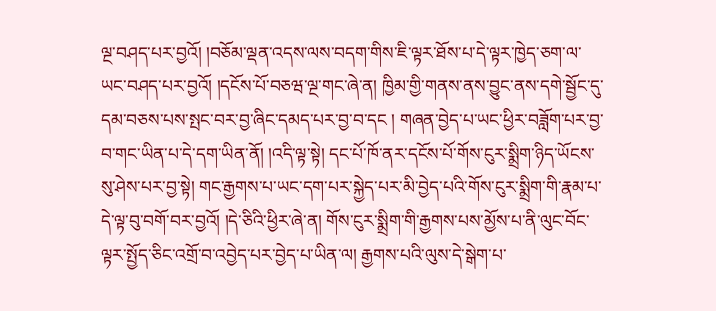ལྔ་བཤད་པར་བྱའོ། །བཅོམ་ལྡན་འདས་ལས་བདག་གིས་ཇི་ལྟར་ཐོས་པ་དེ་ལྟར་ཁྱེད་ཅག་ལ་ཡང་བཤད་པར་བྱའོ། །དངོས་པོ་བཅཝ་ལྔ་གང་ཞེ་ན། ཁྱིམ་གྱི་གནས་ནས་བྱུང་ནས་དགེ་སྦྱོང་དུ་དམ་བཅས་པས་སྤང་བར་བྱ་ཞིང་དམད་པར་བྱ་བ་དང ། གཞན་བྱེད་པ་ཡང་ཕྱིར་བཟློག་པར་བྱ་བ་གང་ཡིན་པ་དེ་དག་ཡིན་ནོ། །འདི་ལྟ་སྟེ། དང་པོ་ཁོ་ནར་དངོས་པོ་གོས་ངུར་སྨྲིག་ཉིད་ཡོངས་སུ་ཤེས་པར་བྱ་སྟེ། གང་རྒྱགས་པ་ཡང་དག་པར་སྐྱེད་པར་མི་བྱེད་པའི་གོས་ངུར་སྨྲིག་གི་རྣམ་པ་དེ་ལྟ་བུ་བགོ་བར་བྱའོ། །དེ་ཅིའི་ཕྱིར་ཞེ་ན། གོས་ངུར་སྨྲིག་གི་རྒྱགས་པས་མྱོས་པ་ནི་ལུང་བོང་ལྟར་སྤྱོད་ཅིང་འགྲོ་བ་འབྱེད་པར་བྱེད་པ་ཡིན་ལ། རྒྱགས་པའི་ལུས་དེ་སྒེག་པ་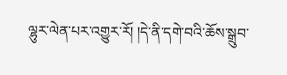ལྷུར་ལེན་པར་འགྱུར་རོ། །དེ་ནི་དགེ་བའི་ཆོས་སྒྲུབ་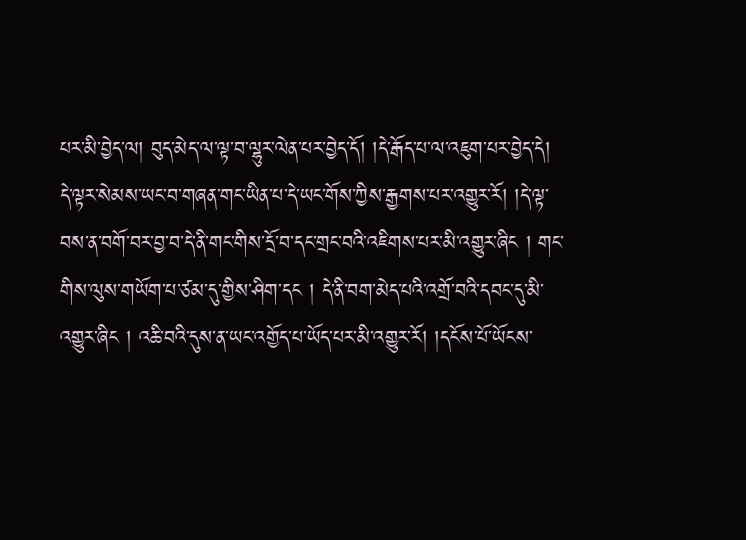པར་མི་བྱེད་ལ། བུད་མེད་ལ་ལྟ་བ་ལྷུར་ལེན་པར་བྱེད་དོ། །དེ་རྒོད་པ་ལ་འཇུག་པར་བྱེད་དེ།
དེ་ལྟར་སེམས་ཡང་བ་གཞན་གང་ཡིན་པ་དེ་ཡང་གོས་ཀྱིས་རྒྱགས་པར་འགྱུར་རོ། །དེ་ལྟ་བས་ན་བགོ་བར་བྱ་བ་དེ་ནི་གང་གིས་དྲོ་བ་དང་གྲང་བའི་འཇིགས་པར་མི་འགྱུར་ཞིང ། གང་གིས་ལུས་གཡོག་པ་ཙམ་དུ་གྱིས་ཤིག་དང ། དེ་ནི་བག་མེད་པའི་འགྲོ་བའི་དབང་དུ་མི་འགྱུར་ཞིང ། འཆི་བའི་དུས་ན་ཡང་འགྱོད་པ་ཡོད་པར་མི་འགྱུར་རོ། །དངོས་པོ་ཡོངས་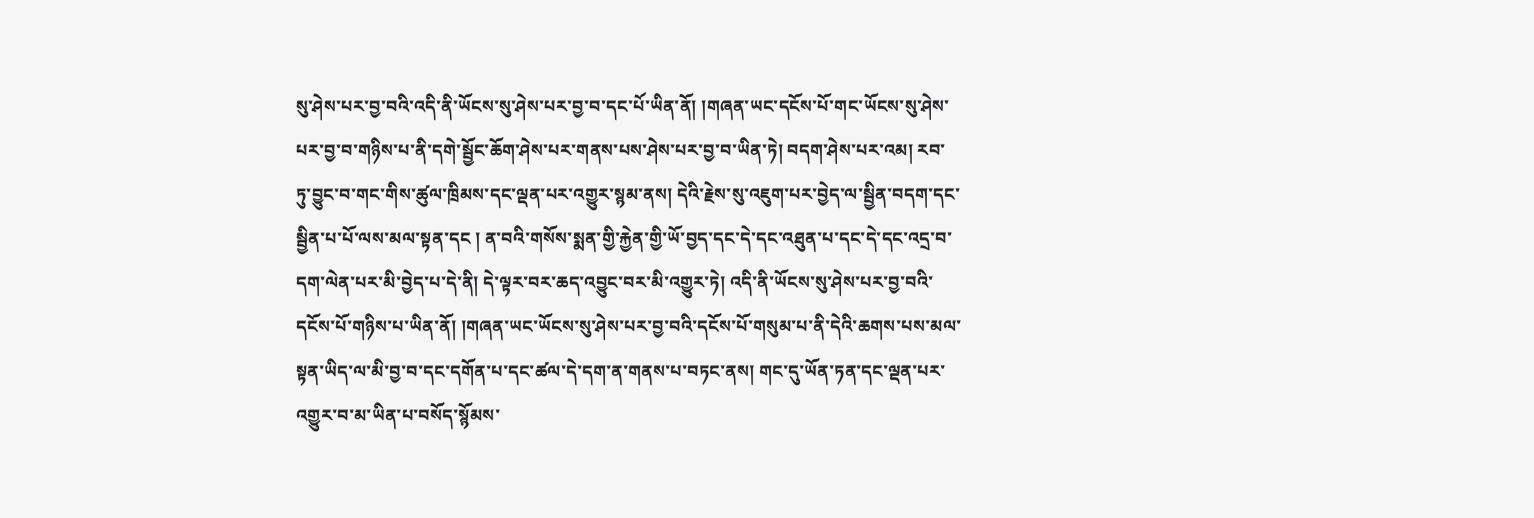སུ་ཤེས་པར་བྱ་བའི་འདི་ནི་ཡོངས་སུ་ཤེས་པར་བྱ་བ་དང་པོ་ཡིན་ནོ། །གཞན་ཡང་དངོས་པོ་གང་ཡོངས་སུ་ཤེས་པར་བྱ་བ་གཉིས་པ་ནི་དགེ་སྦྱོང་ཆོག་ཤེས་པར་གནས་པས་ཤེས་པར་བྱ་བ་ཡིན་ཏེ། བདག་ཤེས་པར་འམ། རབ་ཏུ་བྱུང་བ་གང་གིས་ཚུལ་ཁྲིམས་དང་ལྡན་པར་འགྱུར་སྙམ་ནས། དེའི་རྗེས་སུ་འཇུག་པར་བྱེད་ལ་སྦྱིན་བདག་དང་སྦྱིན་པ་པོ་ལས་མལ་སྟན་དང ། ན་བའི་གསོས་སྨན་གྱི་རྐྱེན་གྱི་ཡོ་བྱད་དང་དེ་དང་འཐུན་པ་དང་དེ་དང་འདྲ་བ་དག་ལེན་པར་མི་བྱེད་པ་དེ་ནི། དེ་ལྟར་བར་ཆད་འབྱུང་བར་མི་འགྱུར་ཏེ། འདི་ནི་ཡོངས་སུ་ཤེས་པར་བྱ་བའི་དངོས་པོ་གཉིས་པ་ཡིན་ནོ། །གཞན་ཡང་ཡོངས་སུ་ཤེས་པར་བྱ་བའི་དངོས་པོ་གསུམ་པ་ནི་དེའི་ཆགས་པས་མལ་སྟན་ཡིད་ལ་མི་བྱ་བ་དང་དགོན་པ་དང་ཚལ་དེ་དག་ན་གནས་པ་བཏང་ནས། གང་དུ་ཡོན་ཏན་དང་ལྡན་པར་འགྱུར་བ་མ་ཡིན་པ་བསོད་སྙོམས་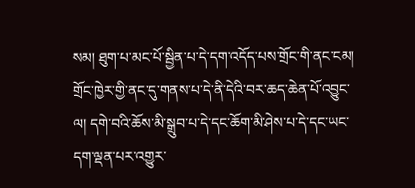སམ། ཐུག་པ་མང་པོ་སྦྱིན་པ་དེ་དག་འདོད་པས་གྲོང་གི་ནང་ངམ། གྲོང་ཁྱེར་གྱི་ནང་དུ་གནས་པ་དེ་ནི་དེའི་བར་ཆད་ཆེན་པོ་འབྱུང་ལ། དགེ་བའི་ཆོས་མི་སྒྲུབ་པ་དེ་དང་ཆོག་མི་ཤེས་པ་དེ་དང་ཡང་དག་ལྡན་པར་འགྱུར་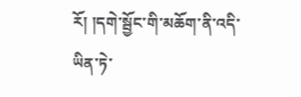རོ། །དགེ་སྦྱོང་གི་མཆོག་ནི་འདི་ཡིན་ཏེ་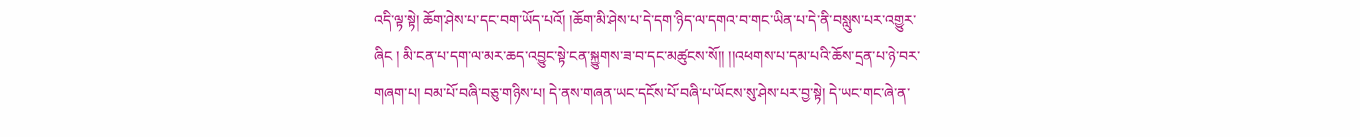འདི་ལྟ་སྟེ། ཆོག་ཤེས་པ་དང་བག་ཡོད་པའོ། །ཆོག་མི་ཤེས་པ་དེ་དག་ཉིད་ལ་དགའ་བ་གང་ཡིན་པ་དེ་ནི་བསླུས་པར་འགྱུར་ཞིང ། མི་ངན་པ་དག་ལ་མར་ཆད་འབྱུང་སྟེ་ངན་སྐྱུགས་ཟ་བ་དང་མཚུངས་སོ།། །།འཕགས་པ་དམ་པའི་ཆོས་དྲན་པ་ཉེ་བར་གཞག་པ། བམ་པོ་བཞི་བཅུ་གཉིས་པ། དེ་ནས་གཞན་ཡང་དངོས་པོ་བཞི་པ་ཡོངས་སུ་ཤེས་པར་བྱ་སྟེ། དེ་ཡང་གང་ཞེ་ན་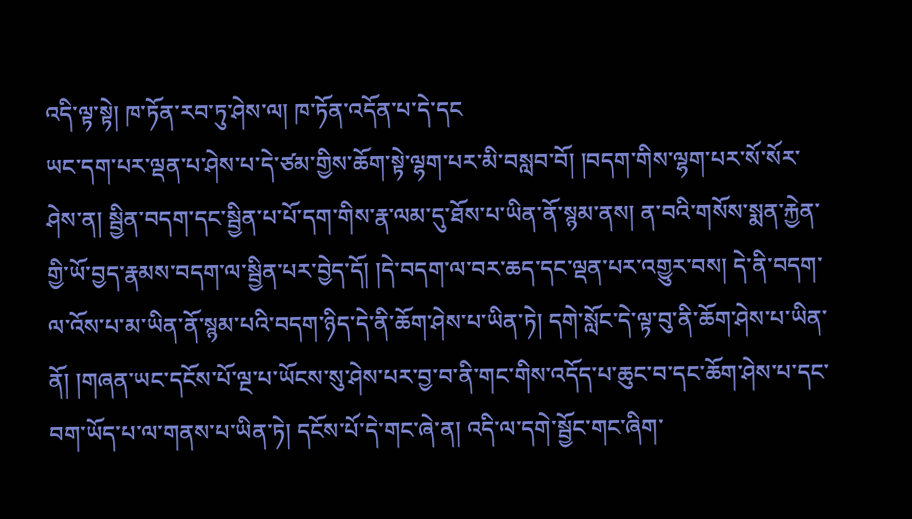འདི་ལྟ་སྟེ། ཁ་ཏོན་རབ་ཏུ་ཤེས་ལ། ཁ་ཏོན་འདོན་པ་དེ་དང
ཡང་དག་པར་ལྡན་པ་ཤེས་པ་དེ་ཙམ་གྱིས་ཆོག་སྟེ་ལྷག་པར་མི་བསླབ་བོ། །བདག་གིས་ལྷག་པར་སོ་སོར་ཤེས་ན། སྦྱིན་བདག་དང་སྦྱིན་པ་པོ་དག་གིས་རྣ་ལམ་དུ་ཐོས་པ་ཡིན་ནོ་སྙམ་ནས། ན་བའི་གསོས་སྨན་རྐྱེན་གྱི་ཡོ་བྱད་རྣམས་བདག་ལ་སྦྱིན་པར་བྱེད་དོ། །དེ་བདག་ལ་བར་ཆད་དང་ལྡན་པར་འགྱུར་བས། དེ་ནི་བདག་ལ་འོས་པ་མ་ཡིན་ནོ་སྙམ་པའི་བདག་ཉིད་དེ་ནི་ཆོག་ཤེས་པ་ཡིན་ཏེ། དགེ་སློང་དེ་ལྟ་བུ་ནི་ཆོག་ཤེས་པ་ཡིན་ནོ། །གཞན་ཡང་དངོས་པོ་ལྔ་པ་ཡོངས་སུ་ཤེས་པར་བྱ་བ་ནི་གང་གིས་འདོད་པ་ཆུང་བ་དང་ཆོག་ཤེས་པ་དང་བག་ཡོད་པ་ལ་གནས་པ་ཡིན་ཏེ། དངོས་པོ་དེ་གང་ཞེ་ན། འདི་ལ་དགེ་སྦྱོང་གང་ཞིག་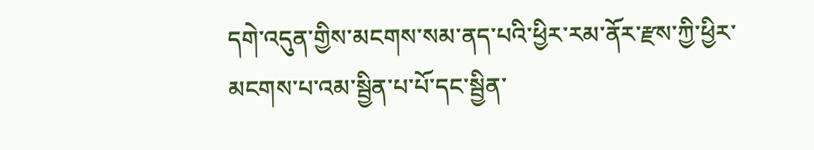དགེ་འདུན་གྱིས་མངགས་སམ་ནད་པའི་ཕྱིར་རམ་ནོར་རྫས་ཀྱི་ཕྱིར་མངགས་པ་འམ་སྦྱིན་པ་པོ་དང་སྦྱིན་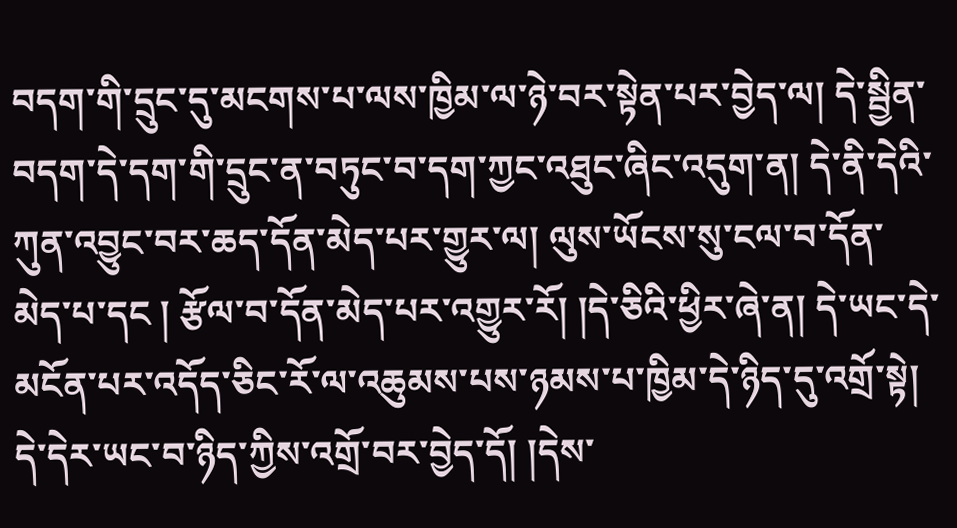བདག་གི་དྲུང་དུ་མངགས་པ་ལས་ཁྱིམ་ལ་ཉེ་བར་སྟེན་པར་བྱེད་ལ། དེ་སྦྱིན་བདག་དེ་དག་གི་དྲུང་ན་བཏུང་བ་དག་ཀྱང་འཐུང་ཞིང་འདུག་ན། དེ་ནི་དེའི་ཀུན་འབྱུང་བར་ཆད་དོན་མེད་པར་གྱུར་ལ། ལུས་ཡོངས་སུ་ངལ་བ་དོན་མེད་པ་དང ། རྩོལ་བ་དོན་མེད་པར་འགྱུར་རོ། །དེ་ཅིའི་ཕྱིར་ཞེ་ན། དེ་ཡང་དེ་མངོན་པར་འདོད་ཅིང་རོ་ལ་འཆུམས་པས་ཉམས་པ་ཁྱིམ་དེ་ཉིད་དུ་འགྲོ་སྟེ། དེ་དེར་ཡང་བ་ཉིད་ཀྱིས་འགྲོ་བར་བྱེད་དོ། །དེས་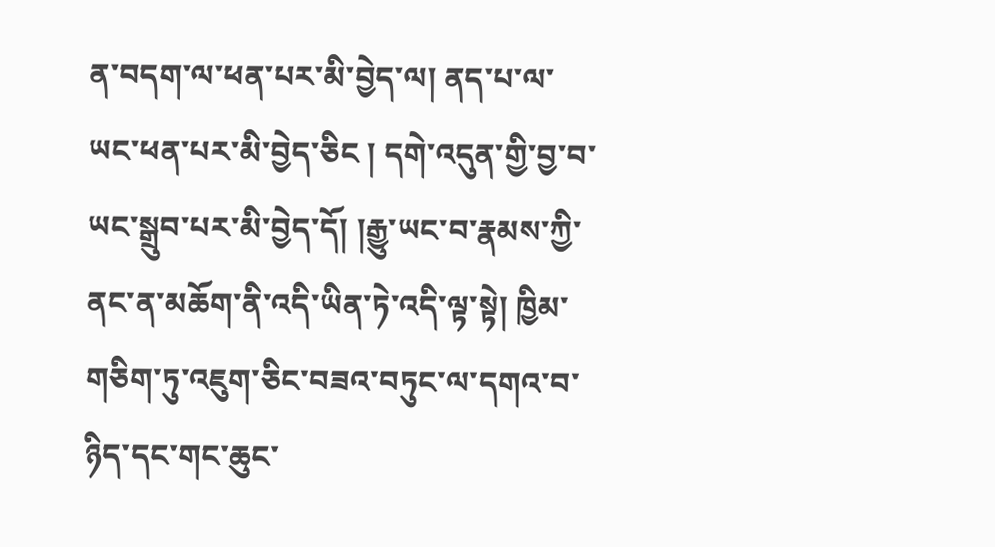ན་བདག་ལ་ཕན་པར་མི་བྱེད་ལ། ནད་པ་ལ་ཡང་ཕན་པར་མི་བྱེད་ཅིང ། དགེ་འདུན་གྱི་བྱ་བ་ཡང་སྒྲུབ་པར་མི་བྱེད་དོ། །རྒྱུ་ཡང་བ་རྣམས་ཀྱི་ནང་ན་མཆོག་ནི་འདི་ཡིན་ཏེ་འདི་ལྟ་སྟེ། ཁྱིམ་གཅིག་ཏུ་འཇུག་ཅིང་བཟའ་བཏུང་ལ་དགའ་བ་ཉིད་དང་གང་ཆུང་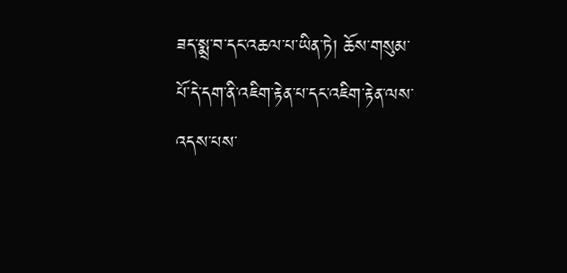ཟད་སྨྲ་བ་དང་འཆལ་པ་ཡིན་ཏེ། ཆོས་གསུམ་པོ་དེ་དག་ནི་འཇིག་རྟེན་པ་དང་འཇིག་རྟེན་ལས་འདས་པས་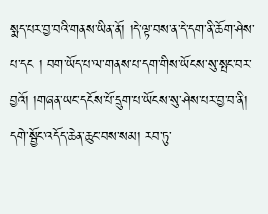སྨད་པར་བྱ་བའི་གནས་ཡིན་ནོ། །དེ་ལྟ་བས་ན་དེ་དག་ནི་ཆོག་ཤེས་པ་དང ། བག་ཡོད་པ་ལ་གནས་པ་དག་གིས་ཡོངས་སུ་སྤང་བར་བྱའོ། །གཞན་ཡང་དངོས་པོ་དྲུག་པ་ཡོངས་སུ་ཤེས་པར་བྱ་བ་ནི། དགེ་སྦྱོང་འདོད་ཆེན་ཆུང་བས་སམ། རབ་ཏུ་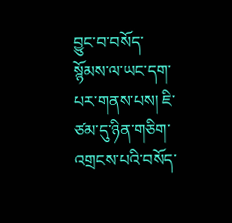བྱུང་བ་བསོད་སྙོམས་ལ་ཡང་དག་པར་གནས་པས། ཇི་ཙམ་དུ་ཉིན་གཅིག་འགྲངས་པའི་བསོད་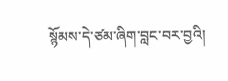སྙོམས་དེ་ཙམ་ཞིག་བླང་བར་བྱའི།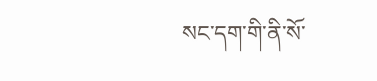སང་དག་གི་ནི་སོ་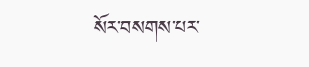སོར་བསགས་པར་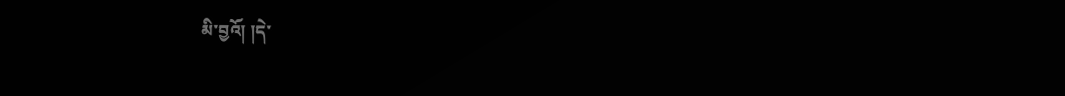མི་བྱའོ། །དེ་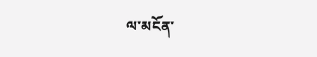ལ་མངོན་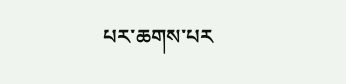པར་ཆགས་པར